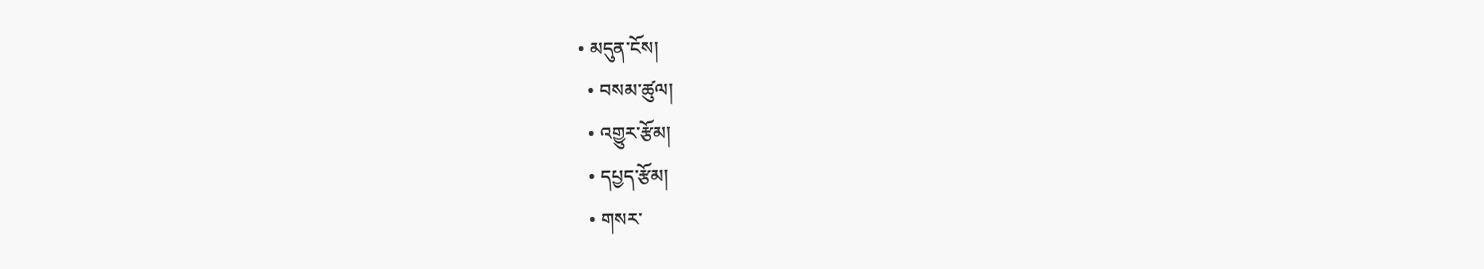• མདུན་ངོས།
  • བསམ་ཚུལ།
  • འགྱུར་རྩོམ།
  • དཔྱད་རྩོམ།
  • གསར་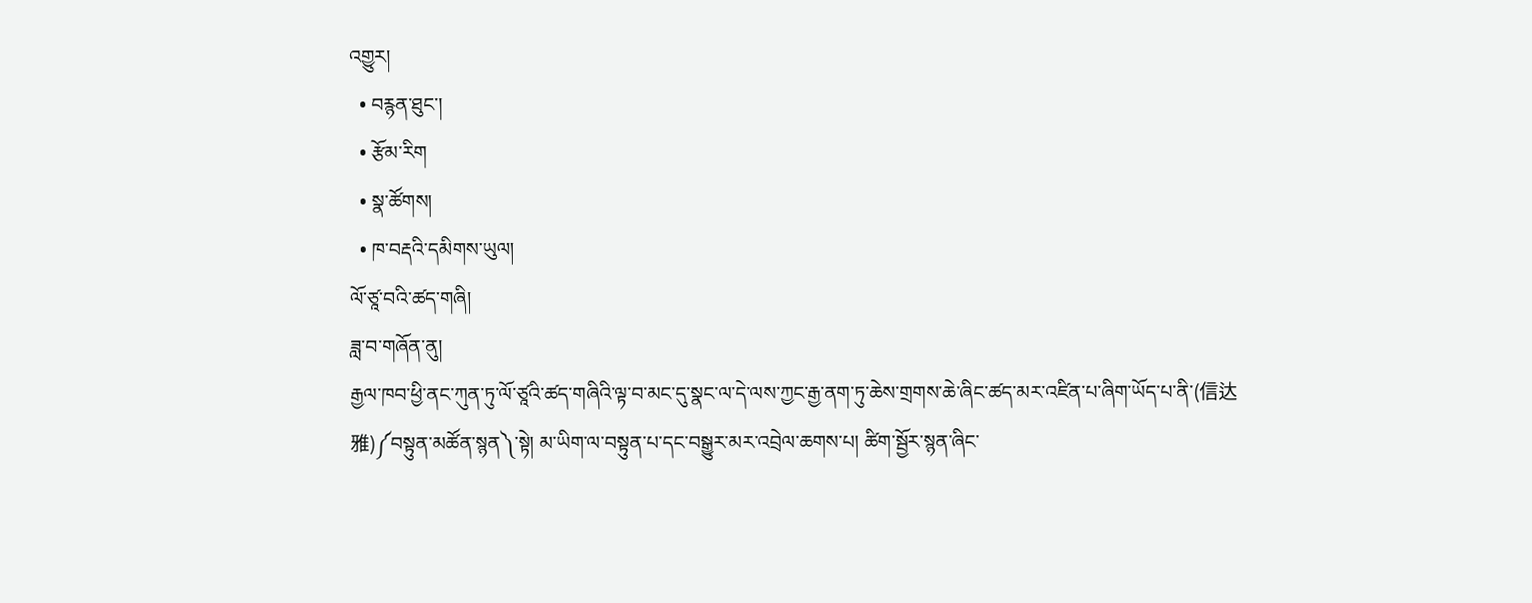འགྱུར།
  • བརྙན་ཐུང་།
  • རྩོམ་རིག
  • སྣ་ཚོགས།
  • ཁ་བརྡའི་དམིགས་ཡུལ།
ལོ་ཙཱ་བའི་ཚད་གཞི།
ཟླ་བ་གཞོན་ནུ།
རྒྱལ་ཁབ་ཕྱི་ནང་ཀུན་ཏུ་ལོ་ཙཱའི་ཚད་གཞིའི་ལྟ་བ་མང་དུ་སྣང་ལ་དེ་ལས་ཀྱང་རྒྱ་ནག་ཏུ་ཆེས་གྲགས་ཆེ་ཞིང་ཚད་མར་འཛིན་པ་ཞིག་ཡོད་པ་ནི་(信达雅)༼བསྟུན་མཚོན་སྙན༽་སྟེ། མ་ཡིག་ལ་བསྟུན་པ་དང་བསྒྱུར་མར་འབྲེལ་ཆགས་པ། ཚིག་སྦྱོར་སྙན་ཞིང་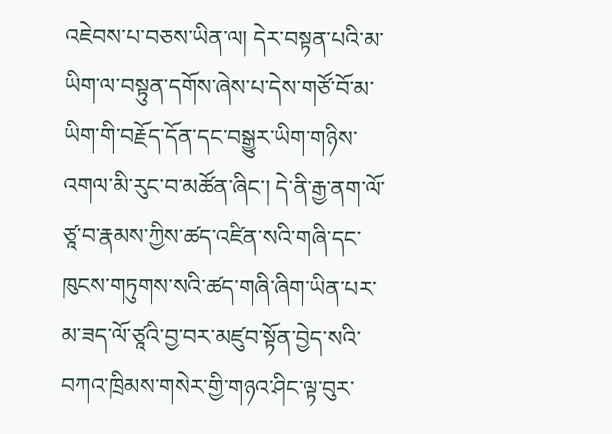འཇེབས་པ་བཅས་ཡིན་ལ། དེར་བསྟན་པའི་མ་ཡིག་ལ་བསྟུན་དགོས་ཞེས་པ་དེས་གཙོ་བོ་མ་ཡིག་གི་བརྗོད་དོན་དང་བསྒྱུར་ཡིག་གཉིས་འགལ་མི་རུང་བ་མཚོན་ཞིང་། དེ་ནི་རྒྱ་ནག་ལོ་ཙཱ་བ་རྣམས་ཀྱིས་ཚད་འཛིན་སའི་གཞི་དང་ཁུངས་གཏུགས་སའི་ཚད་གཞི་ཞིག་ཡིན་པར་མ་ཟད་ལོ་ཙཱའི་བྱ་བར་མཛུབ་སྟོན་བྱེད་སའི་བཀའ་ཁྲིམས་གསེར་གྱི་གཉའ་ཤིང་ལྟ་བུར་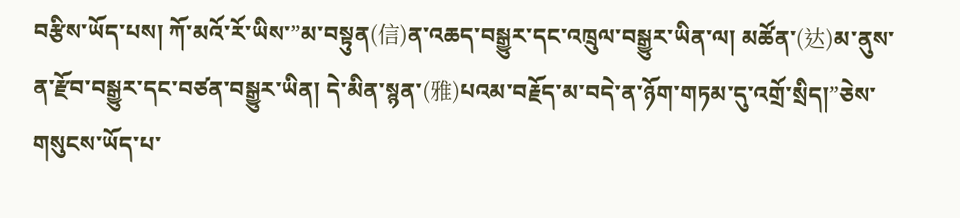བརྩིས་ཡོད་པས། ཀོ་མའོ་རོ་ཡིས་”མ་བསྟུན(信)ན་འཆད་བསྒྱུར་དང་འཁྲུལ་བསྒྱུར་ཡིན་ལ། མཚོན་(达)མ་ནུས་ན་རྫོབ་བསྒྱུར་དང་བཙན་བསྒྱུར་ཡིན། དེ་མིན་སྙན་(雅)པའམ་བརྗོད་མ་བདེ་ན་ཉོག་གཏམ་དུ་འགྲོ་སྲིད།”ཅེས་གསུངས་ཡོད་པ་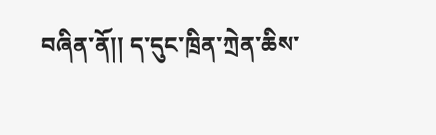བཞིན་ནོ།། ད་དུང་ཁྲིན་ཀྲེན་ཆིས་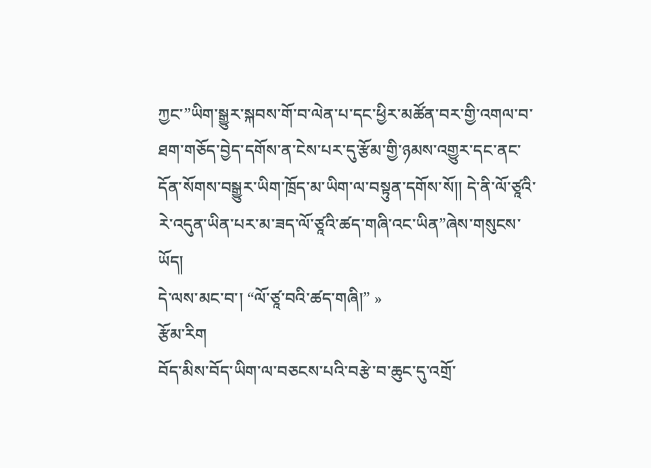ཀྱང་”ཡིག་སྒྱུར་སྐབས་གོ་བ་ལེན་པ་དང་ཕྱིར་མཚོན་བར་གྱི་འགལ་བ་ཐག་གཅོད་བྱེད་དགོས་ན་ངེས་པར་དུ་རྩོམ་གྱི་ཉམས་འགྱུར་དང་ནང་དོན་སོགས་བསྒྱུར་ཡིག་ཁྲོད་མ་ཡིག་ལ་བསྟུན་དགོས་སོ།། དེ་ནི་ལོ་ཙཱའི་རེ་འདུན་ཡིན་པར་མ་ཟད་ལོ་ཙཱའི་ཚད་གཞི་འང་ཡིན”ཞེས་གསུངས་ཡོད།
དེ་ལས་མང་བ་། “ལོ་ཙཱ་བའི་ཚད་གཞི།” »
རྩོམ་རིག
བོད་མིས་བོད་ཡིག་ལ་བཅངས་པའི་བརྩེ་བ་ཆུང་དུ་འགྲོ་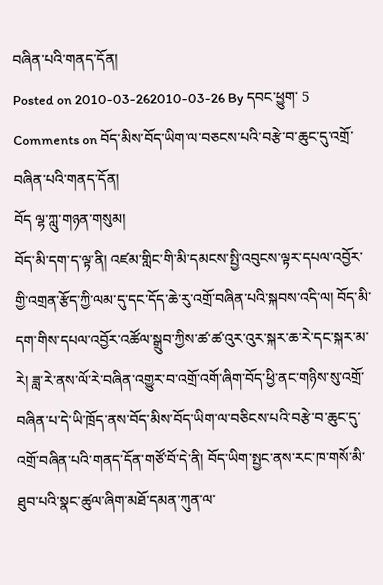བཞིན་པའི་གནད་དོན།
Posted on 2010-03-262010-03-26 By དབང་ཕྱུག་ 5 Comments on བོད་མིས་བོད་ཡིག་ལ་བཅངས་པའི་བརྩེ་བ་ཆུང་དུ་འགྲོ་བཞིན་པའི་གནད་དོན།
བོད ལྷ་ཀླུ་གཉན་གསུམ།
བོད་མི་དག་ད་ལྟ་ནི། འཛམ་གླིང་གི་མི་དམངས་སྤྱི་འབུངས་ལྟར་དཔལ་འབྱོར་གྱི་འགྲན་རྩོད་ཀྱི་ལམ་དུ་དང་དོད་ཆེ་རུ་འགྲོ་བཞིན་པའི་སྐབས་འདི་ལ། བོད་མི་དག་གིས་དཔལ་འབྱོར་འཚོལ་སྒྲུབ་ཀྱིས་ཚ་ཚ་འུར་འུར་སྐར་ཆ་རེ་དང་སྐར་མ་རེ། ཟླ་རེ་ནས་ལོ་རེ་བཞིན་འགྱུར་བ་འགྲོ་འགོ་ཞིག་བོད་ཕྱི་ནང་གཉིས་སུ་འགྲོ་བཞིན་པ་དེ་ཡི་ཁྲོད་ནས་བོད་མིས་བོད་ཡིག་ལ་བཅིངས་པའི་བརྩེ་བ་ཆུང་དུ་འགྲོ་བཞིན་པའི་གནད་དོན་གཙོ་བོ་དེ་ནི། བོད་ཡིག་སྤྱང་ནས་རང་ཁ་གསོ་མི་ཐུབ་པའི་སྣང་ཚུལ་ཞིག་མཐོ་དམན་ཀུན་ལ་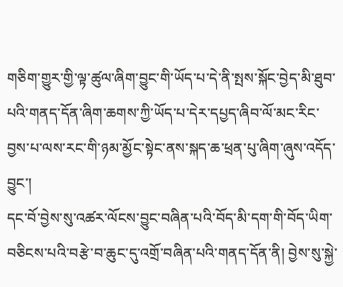གཅིག་གྱུར་གྱི་ལྟ་ཚུལ་ཞིག་བྱུང་གི་ཡོད་པ་དེ་ནི་སྤས་སྐོང་བྱེད་མི་ཐུབ་པའི་གནད་དོན་ཞིག་ཆགས་ཀྱི་ཡོད་པ་དེར་དཔྱད་ཞིབ་ལོ་མང་རིང་བྱས་པ་ལས་རང་གི་ཉམ་མྱོང་སྟེང་ནས་སྐད་ཆ་ཕྲན་པུ་ཞིག་ཞུས་འདོད་བྱུང་།
དང་བོ་བྱེས་སུ་འཚར་ལོངས་བྱུང་བཞིན་པའི་བོད་མི་དག་གི་བོད་ཡིག་བཅིངས་པའི་བརྩེ་བ་ཆུང་དུ་འགྲོ་བཞིན་པའི་གནད་དོན་ནི། བྱེས་སུ་སྐྱེ་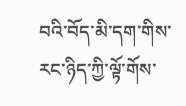བའི་བོད་མི་དག་གིས་རང་ཉིད་ཀྱི་ལྟོ་གོས་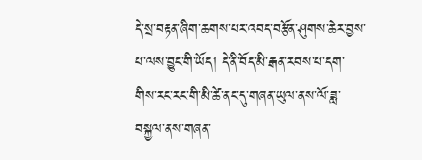དེ་སྲ་བརྟན་ཞིག་ཆགས་པར་འབད་བརྩོན་ཤུགས་ཆེར་བྱས་པ་ལས་བྱུང་གི་ཡོད། དེ་ནི་བོད་མི་རྒན་རབས་པ་དག་གིས་རང་རང་གི་མི་ཚེ་ནང་དུ་གཞན་ཡུལ་ནས་ལོ་ཟླ་བསྐྱལ་ནས་གཞན་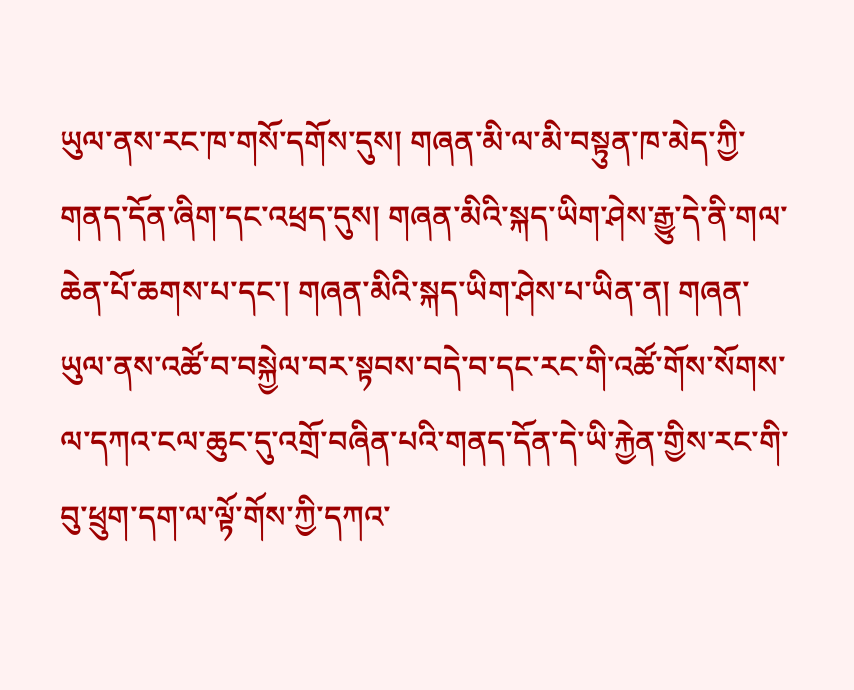ཡུལ་ནས་རང་ཁ་གསོ་དགོས་དུས། གཞན་མི་ལ་མི་བསྟུན་ཁ་མེད་ཀྱི་གནད་དོན་ཞིག་དང་འཕྲད་དུས། གཞན་མིའི་སྐད་ཡིག་ཤེས་རྒྱུ་དེ་ནི་གལ་ཆེན་པོ་ཆགས་པ་དང་། གཞན་མིའི་སྐད་ཡིག་ཤེས་པ་ཡིན་ན། གཞན་ཡུལ་ནས་འཚོ་བ་བསྐྱེལ་བར་སྟབས་བདེ་བ་དང་རང་གི་འཚོ་གོས་སོགས་ལ་དཀའ་ངལ་ཆུང་དུ་འགྲོ་བཞིན་པའི་གནད་དོན་དེ་ཡི་རྐྱེན་གྱིས་རང་གི་བུ་ཕྲུག་དག་ལ་ལྟོ་གོས་ཀྱི་དཀའ་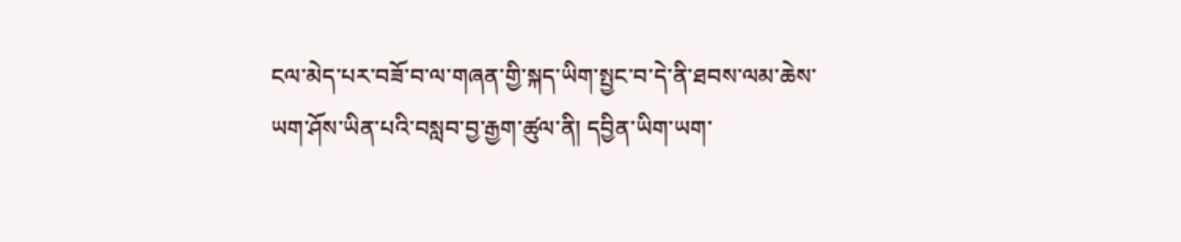ངལ་མེད་པར་བཟོ་བ་ལ་གཞན་གྱི་སྐད་ཡིག་སྤྱང་བ་དེ་ནི་ཐབས་ལམ་ཆེས་ཡག་ཤོས་ཡིན་པའི་བསླབ་བྱ་རྒྱག་ཚུལ་ནི། དབྱིན་ཡིག་ཡག་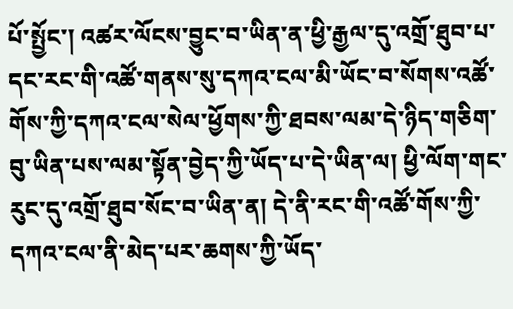པོ་སྤྱོང་། འཚར་ལོངས་བྱུང་བ་ཡིན་ན་ཕྱི་རྒྱལ་དུ་འགྲོ་ཐུབ་པ་དང་རང་གི་འཚོ་གནས་སུ་དཀའ་ངལ་མི་ཡོང་བ་སོགས་འཚོ་གོས་ཀྱི་དཀའ་ངལ་སེལ་ཕྱོགས་ཀྱི་ཐབས་ལམ་དེ་ཉིད་གཅིག་བུ་ཡིན་པས་ལམ་སྟོན་བྱེད་ཀྱི་ཡོད་པ་དེ་ཡིན་ལ། ཕྱི་ལོག་གང་རུང་དུ་འགྲོ་ཐུབ་སོང་བ་ཡིན་ན། དེ་ནི་རང་གི་འཚོ་གོས་ཀྱི་དཀའ་ངལ་ནི་མེད་པར་ཆགས་ཀྱི་ཡོད་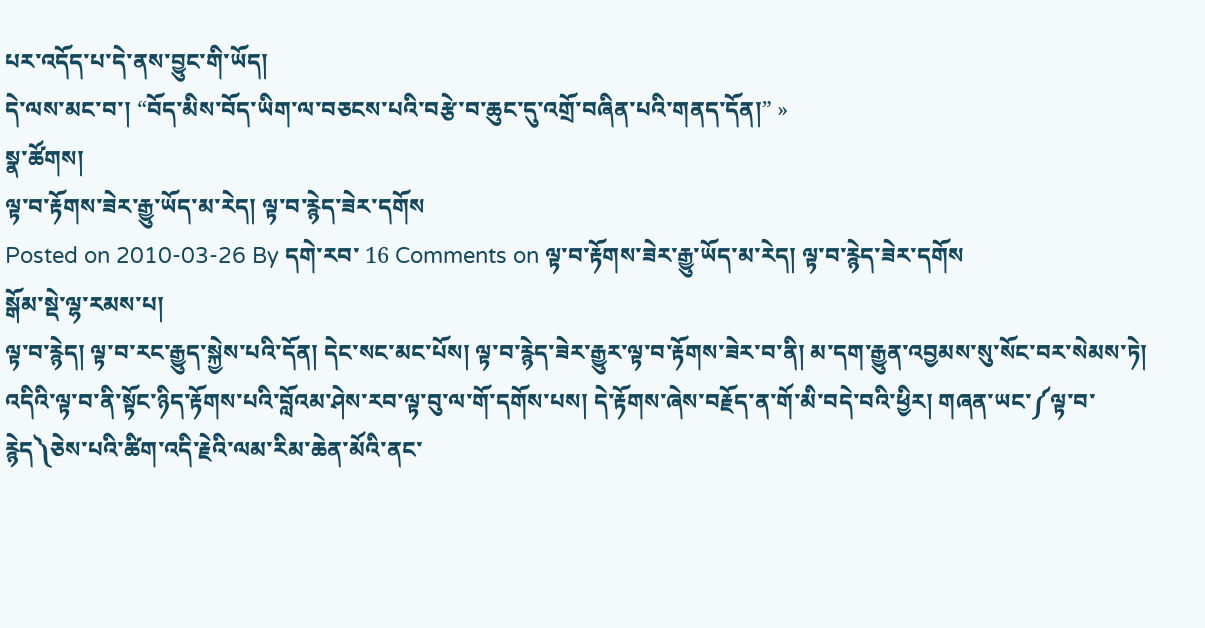པར་འདོད་པ་དེ་ནས་བྱུང་གི་ཡོད།
དེ་ལས་མང་བ་། “བོད་མིས་བོད་ཡིག་ལ་བཅངས་པའི་བརྩེ་བ་ཆུང་དུ་འགྲོ་བཞིན་པའི་གནད་དོན།” »
སྣ་ཚོགས།
ལྟ་བ་རྟོགས་ཟེར་རྒྱུ་ཡོད་མ་རེད། ལྟ་བ་རྙེད་ཟེར་དགོས
Posted on 2010-03-26 By དགེ་རབ་ 16 Comments on ལྟ་བ་རྟོགས་ཟེར་རྒྱུ་ཡོད་མ་རེད། ལྟ་བ་རྙེད་ཟེར་དགོས
སྒོམ་སྡེ་ལྷ་རམས་པ།
ལྟ་བ་རྙེད། ལྟ་བ་རང་རྒྱུད་སྐྱེས་པའི་དོན། དེང་སང་མང་པོས། ལྟ་བ་རྙེད་ཟེར་རྒྱུར་ལྟ་བ་རྟོགས་ཟེར་བ་ནི། མ་དག་རྒྱུན་འབྱམས་སུ་སོང་བར་སེམས་ཏེ། འདིའི་ལྟ་བ་ནི་སྟོང་ཉིད་རྟོགས་པའི་བློའམ་ཤེས་རབ་ལྟ་བུ་ལ་གོ་དགོས་པས། དེ་རྟོགས་ཞེས་བརྗོད་ན་གོ་མི་བདེ་བའི་ཕྱིར། གཞན་ཡང་༼ལྟ་བ་རྙེད༽ཅེས་པའི་ཚིག་འདི་རྗེའི་ལམ་རིམ་ཆེན་མོའི་ནང་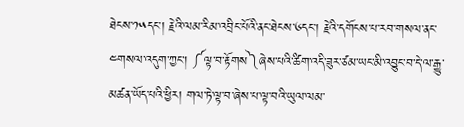ཐེངས་༡༥དང་། རྗེའི་ལམ་རིམ་འབྲིང་པོའི་ནང་ཐེངས་༦དང་། རྗེའི་དགོངས་པ་རབ་གསལ་ནང་༤གསལ་འདུག་ཀྱང་། ༼ལྟ་བ་རྟོགས༽ཞེས་པའི་ཚིག་འདི་ཟུར་ཙམ་ཡང་མི་འབྱུང་བ་དེ་ལ་རྒྱུ་མཚན་ཡོད་པའི་ཕྱིར། གལ་ཏེ་ལྟ་བ་ཞེས་པ་ལྟ་བའི་ཡུལ་ལམ་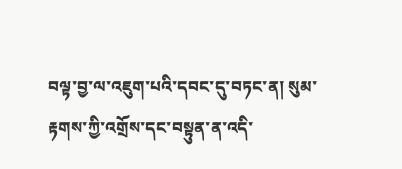བལྟ་བྱ་ལ་འཇུག་པའི་དབང་དུ་བཏང་ན། སུམ་རྟགས་ཀྱི་འགྲོས་དང་བསྟུན་ན་འདི་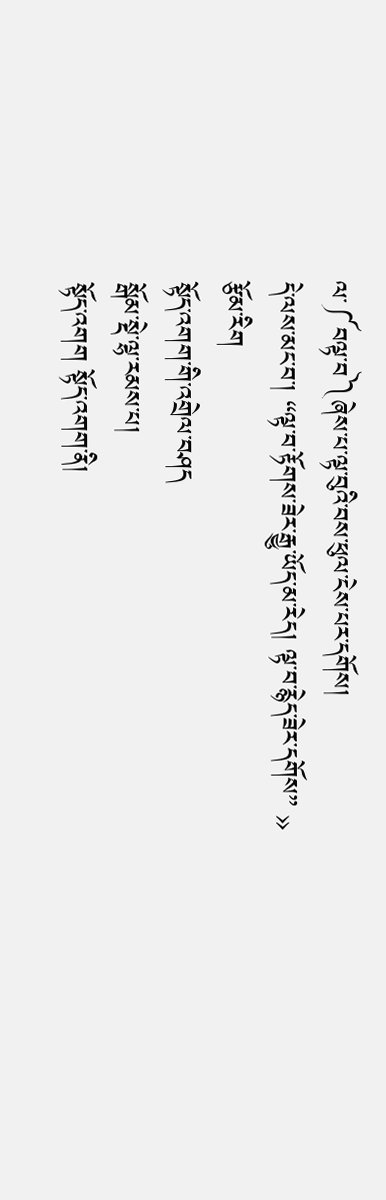ལ་༼བལྟ་བ༽ཞེས་པ་ལྟ་བུའི་བས་ཕུལ་ངེས་པར་དགོས།
དེ་ལས་མང་བ་། “ལྟ་བ་རྟོགས་ཟེར་རྒྱུ་ཡོད་མ་རེད། ལྟ་བ་རྙེད་ཟེར་དགོས” »
རྩོམ་རིག
སྟོད་འགག་གི་འགྲེལ་བཤད
སྒོམ་སྡེ་ལྷ་རམས་པ།
སྟོད་འགག སྟོད་འགག་ནི།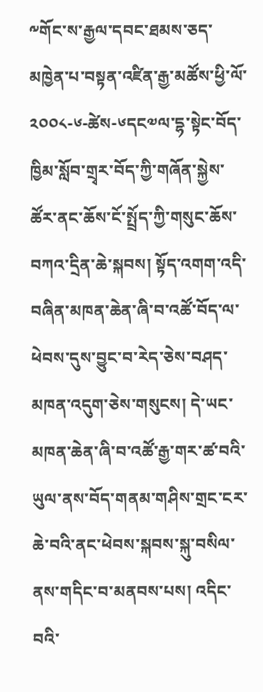༸གོང་ས་རྒྱལ་དབང་ཐམས་ཅད་མཁྱེན་པ་བསྟན་འཛིན་རྒྱ་མཚོས་ཕྱི་ལོ་༢༠༠༨-༦-ཚེས-༦དང༧ལ་དྷ་སྟེང་བོད་ཁྱིམ་སློབ་གྲྭར་བོད་ཀྱི་གཞོན་སྐྱེས་ཚོར་ནང་ཆོས་ངོ་སྤྲོད་ཀྱི་གསུང་ཆོས་བཀའ་དྲིན་ཆེ་སྐབས། སྟོད་འགག་འདི་བཞིན་མཁན་ཆེན་ཞི་བ་འཚོ་བོད་ལ་ཕེབས་དུས་བྱུང་བ་རེད་ཅེས་བཤད་མཁན་འདུག་ཅེས་གསུངས། དེ་ཡང་མཁན་ཆེན་ཞི་བ་འཚོ་རྒྱ་གར་ཚ་བའི་ཡུལ་ནས་བོད་གནམ་གཤིས་གྲང་ངར་ཆེ་བའི་ནང་ཕེབས་སྐབས་སྐུ་བསིལ་ནས་གདིང་བ་མནབས་པས། འདིང་བའི་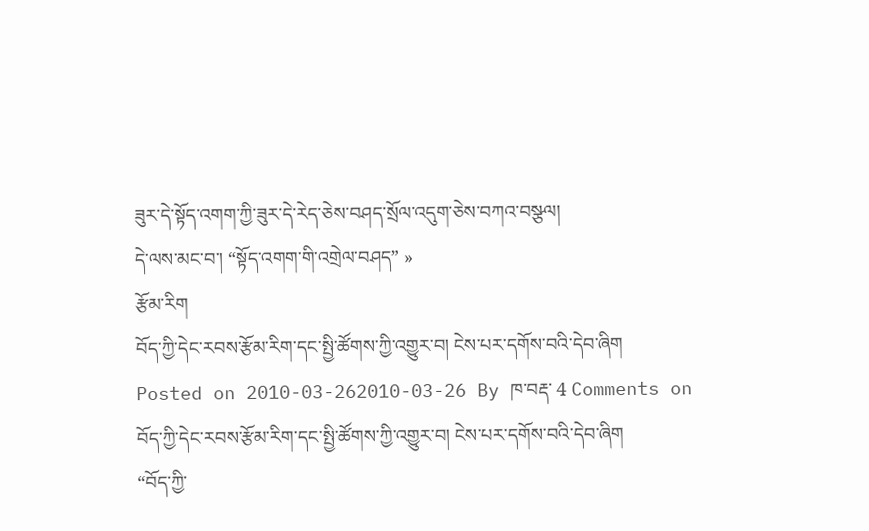ཟུར་དེ་སྟོད་འགག་ཀྱི་ཟུར་དེ་རེད་ཅེས་བཤད་སྲོལ་འདུག་ཅེས་བཀའ་བསྩལ།
དེ་ལས་མང་བ་། “སྟོད་འགག་གི་འགྲེལ་བཤད” »
རྩོམ་རིག
བོད་ཀྱི་དེང་རབས་རྩོམ་རིག་དང་སྤྱི་ཚོགས་ཀྱི་འགྱུར་བ། ངེས་པར་དགོས་བའི་དེབ་ཞིག
Posted on 2010-03-262010-03-26 By ཁ་བརྡ་ 4 Comments on བོད་ཀྱི་དེང་རབས་རྩོམ་རིག་དང་སྤྱི་ཚོགས་ཀྱི་འགྱུར་བ། ངེས་པར་དགོས་བའི་དེབ་ཞིག
“བོད་ཀྱི་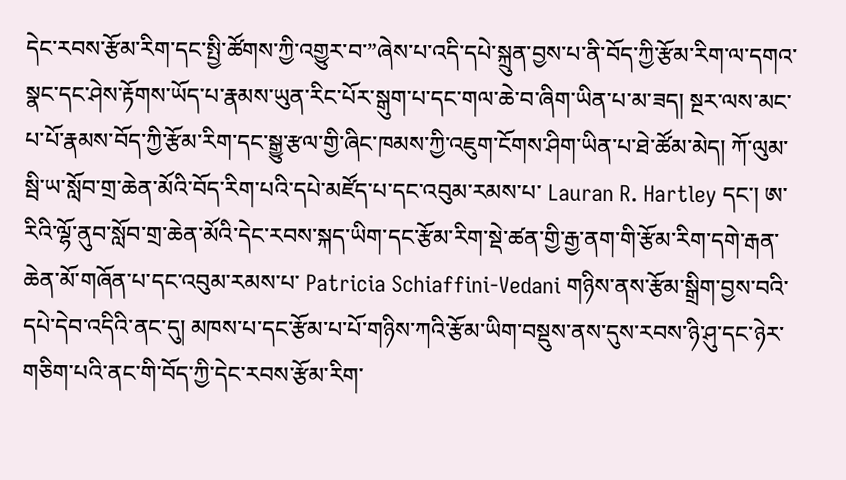དེང་རབས་རྩོམ་རིག་དང་སྤྱི་ཚོགས་ཀྱི་འགྱུར་བ་”ཞེས་པ་འདི་དཔེ་སྐྲུན་བྱས་པ་ནི་བོད་ཀྱི་རྩོམ་རིག་ལ་དགའ་སྣང་དང་ཤེས་རྟོགས་ཡོད་པ་རྣམས་ཡུན་རིང་པོར་སྒུག་པ་དང་གལ་ཆེ་བ་ཞིག་ཡིན་པ་མ་ཟད། སྔར་ལས་མང་པ་པོ་རྣམས་བོད་ཀྱི་རྩོམ་རིག་དང་སྒྱུ་རྩལ་གྱི་ཞིང་ཁམས་ཀྱི་འཇུག་ངོགས་ཤིག་ཡིན་པ་ཐེ་ཚོམ་མེད། ཀོ་ལུམ་སྦི་ཡ་སློབ་གྲ་ཆེན་མོའི་བོད་རིག་པའི་དཔེ་མཛོད་པ་དང་འབུམ་རམས་པ་ Lauran R. Hartley དང་། ཨ་རིའི་ལྷོ་ནུབ་སློབ་གྲ་ཆེན་མོའི་དེང་རབས་སྐད་ཡིག་དང་རྩོམ་རིག་སྡེ་ཚན་གྱི་རྒྱ་ནག་གི་རྩོམ་རིག་དགེ་རྒན་ཆེན་མོ་གཞོན་པ་དང་འབུམ་རམས་པ་ Patricia Schiaffini-Vedani གཉིས་ནས་རྩོམ་སྒྲིག་བྱས་བའི་དཔེ་དེབ་འདིའི་ནང་དུ། མཁས་པ་དང་རྩོམ་པ་པོ་གཉིས་ཀའི་རྩོམ་ཡིག་བསྡུས་ནས་དུས་རབས་ཉི་ཤུ་དང་ཉེར་གཅིག་པའི་ནང་གི་བོད་ཀྱི་དེང་རབས་རྩོམ་རིག་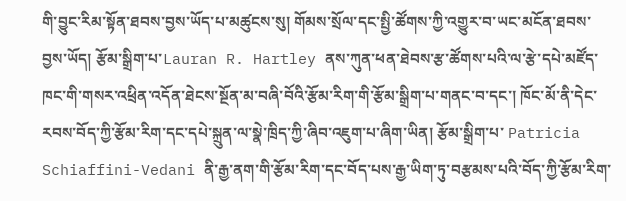གི་བྱུང་རིམ་སྟོན་ཐབས་བྱས་ཡོད་པ་མཚུངས་སུ། གོམས་སྲོལ་དང་སྤྱི་ཚོགས་ཀྱི་འགྱུར་བ་ཡང་མངོན་ཐབས་བྱས་ཡོད། རྩོམ་སྒྲིག་པ་Lauran R. Hartley ནས་ཀུན་ཕན་ཐེབས་རྩ་ཚོགས་པའི་ལ་རྩེ་དཔེ་མཛོད་ཁང་གི་གསར་འཕྲིན་འདོན་ཐེངས་སྔོན་མ་བཞི་བོའི་རྩོམ་རིག་གི་རྩོམ་སྒྲིག་པ་གནང་བ་དང་། ཁོང་མོ་ནི་དེང་རབས་བོད་ཀྱི་རྩོམ་རིག་དང་དཔེ་སྐྲུན་ལ་སྣེ་ཁྲིད་ཀྱི་ཞིབ་འཇུག་པ་ཞིག་ཡིན། རྩོམ་སྒྲིག་པ་ Patricia Schiaffini-Vedani ནི་རྒྱ་ནག་གི་རྩོམ་རིག་དང་བོད་པས་རྒྱ་ཡིག་ཏུ་བརྩམས་པའི་བོད་ཀྱི་རྩོམ་རིག་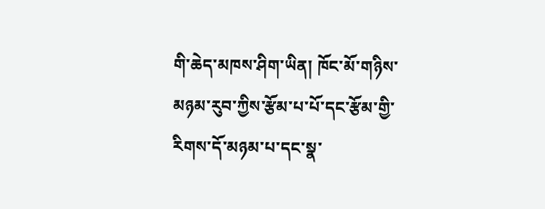གི་ཆེད་མཁས་ཤིག་ཡིན། ཁོང་མོ་གཉིས་མཉམ་རུབ་ཀྱིས་རྩོམ་པ་པོ་དང་རྩོམ་གྱི་རིགས་དོ་མཉམ་པ་དང་སྣ་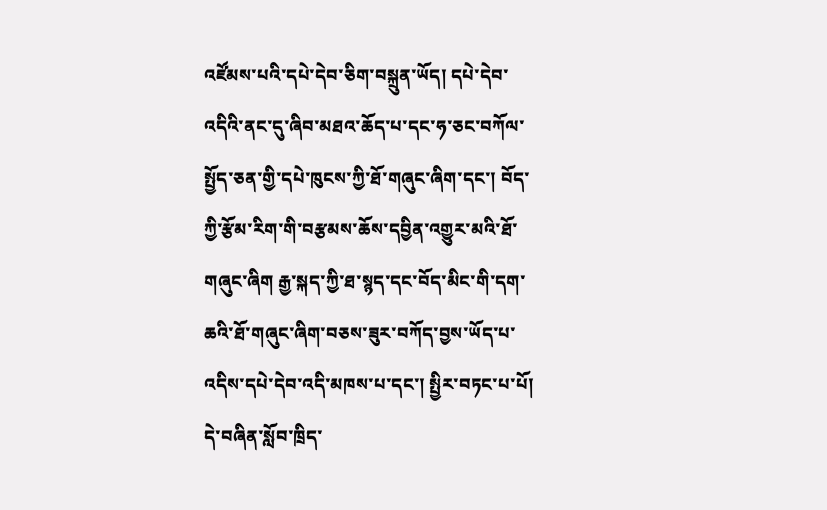འཛོམས་པའི་དཔེ་དེབ་ཅིག་བསྐྲུན་ཡོད། དཔེ་དེབ་འདིའི་ནང་དུ་ཞིབ་མཐའ་ཆོད་པ་དང་ཧ་ཅང་བཀོལ་སྤྱོད་ཅན་གྱི་དཔེ་ཁུངས་ཀྱི་ཐོ་གཞུང་ཞིག་དང་། བོད་ཀྱི་རྩོམ་རིག་གི་བརྩམས་ཆོས་དབྱིན་འགྱུར་མའི་ཐོ་གཞུང་ཞིག རྒྱ་སྐད་ཀྱི་ཐ་སྙད་དང་བོད་མིང་གི་དག་ཆའི་ཐོ་གཞུང་ཞིག་བཅས་ཟུར་བཀོད་བྱས་ཡོད་པ་འདིས་དཔེ་དེབ་འདི་མཁས་པ་དང་། སྤྱིར་བཏང་པ་པོ། དེ་བཞིན་སློབ་ཁྲིད་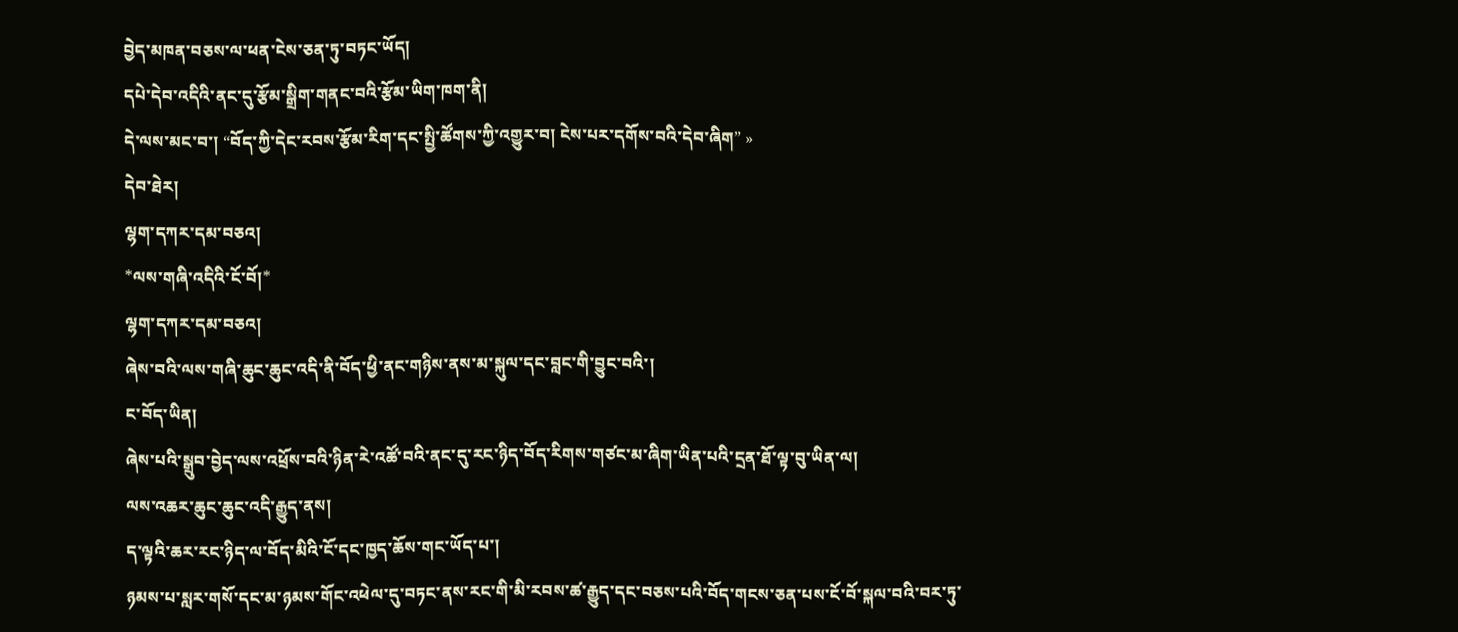བྱེད་མཁན་བཅས་ལ་ཕན་ངེས་ཅན་ཏུ་བཏང་ཡོད།
དཔེ་དེབ་འདིའི་ནང་དུ་རྩོམ་སྒྲིག་གནང་བའི་རྩོམ་ཡིག་ཁག་ནི།
དེ་ལས་མང་བ་། “བོད་ཀྱི་དེང་རབས་རྩོམ་རིག་དང་སྤྱི་ཚོགས་ཀྱི་འགྱུར་བ། ངེས་པར་དགོས་བའི་དེབ་ཞིག” »
དེབ་ཐེར།
ལྷག་དཀར་དམ་བཅའ།
*ལས་གཞི་འདིའི་ངོ་བོ།*
ལྷག་དཀར་དམ་བཅའ།
ཞེས་བའི་ལས་གཞི་ཆུང་ཆུང་འདི་ནི་བོད་ཕྱི་ནང་གཉིས་ནས་མ་སྐུལ་དང་བླང་གི་བྱུང་བའི་།
ང་བོད་ཡིན།
ཞེས་པའི་སྒྲུབ་བྱེད་ལས་འཕྲོས་བའི་ཉིན་རེ་འཚོ་བའི་ནང་དུ་རང་ཉིད་བོད་རིགས་གཙང་མ་ཞིག་ཡིན་པའི་དྲན་ཐོ་ལྟ་བུ་ཡིན་ལ།
ལས་འཆར་ཆུང་ཆུང་འདི་རྒྱུད་ནས།
ད་ལྟའི་ཆར་རང་ཉིད་ལ་བོད་མིའི་ངོ་དང་ཁྱད་ཆོས་གང་ཡོད་པ་།
ཉམས་པ་སླར་གསོ་དང་མ་ཉམས་གོང་འཕེལ་དུ་བཏང་ནས་རང་གི་མི་རབས་ཚ་རྒྱུད་དང་བཅས་པའི་བོད་གངས་ཅན་པས་ངོ་བོ་སྐལ་བའི་བར་ཏུ་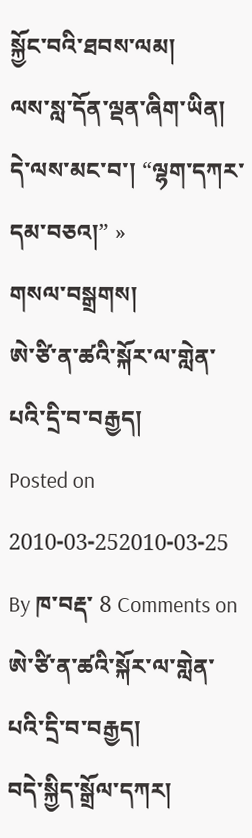སྐྱོང་བའི་ཐབས་ལམ།
ལས་སླ་དོན་ལྡན་ཞིག་ཡིན།
དེ་ལས་མང་བ་། “ལྷག་དཀར་དམ་བཅའ།” »
གསལ་བསྒྲགས།
ཨེ་ཙི་ན་ཚའི་སྐོར་ལ་གླེན་པའི་དྲི་བ་བརྒྱད།
Posted on 2010-03-252010-03-25 By ཁ་བརྡ་ 8 Comments on ཨེ་ཙི་ན་ཚའི་སྐོར་ལ་གླེན་པའི་དྲི་བ་བརྒྱད།
བདེ་སྐྱིད་སྒྲོལ་དཀར།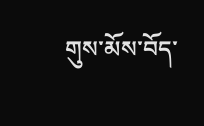གུས་མོས་བོད་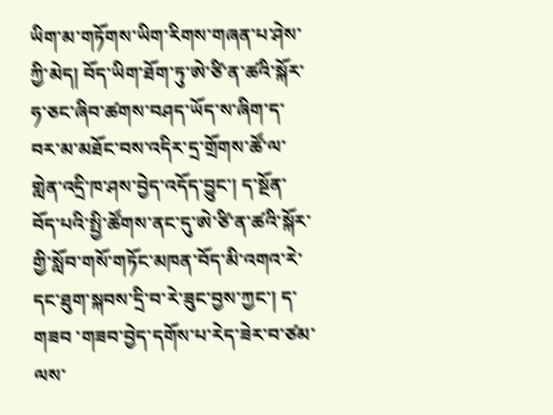ཡིག་མ་གཏོགས་ཡིག་རིགས་གཞན་པ་ཤེས་ཀྱི་མེད། བོད་ཡིག་ཐོག་ཏུ་ཨེ་ཙི་ན་ཚའི་སྐོར་ཧ་ཅང་ཞིབ་ཚགས་བཤད་ཡོད་ས་ཞིག་ད་བར་མ་མཐོང་བས་འདིར་དྲ་གྲོགས་ཚོ་ལ་གླེན་འདྲི་ཁ་ཤས་བྱེད་འདོད་བྱུང་། ད་སྔོན་བོད་པའི་སྤྱི་ཚོགས་ནང་དུ་ཨེ་ཙི་ན་ཚའི་སྐོར་གྱི་སློབ་གསོ་གཏོང་མཁན་བོད་མི་འགའ་རེ་དང་ཐུག་སྐབས་དྲི་བ་རེ་ཟུང་བྱས་ཀྱང་། ད་གཟབ ་གཟབ་བྱེད་དགོས་པ་རེད་ཟེར་བ་ཙམ་ལས་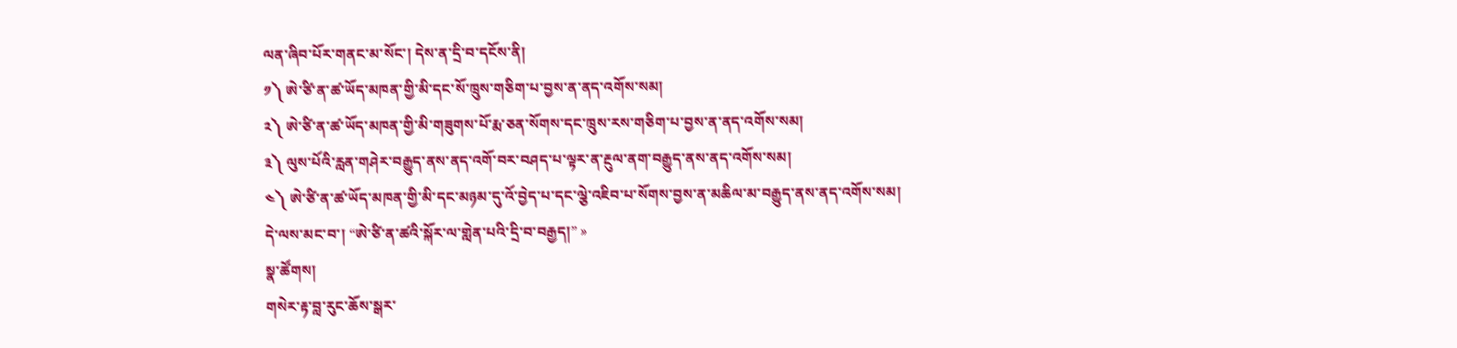ལན་ཞིབ་པོར་གནང་མ་སོང་། དེས་ན་དྲི་བ་དངོས་ནི།
༡༽ ཨེ་ཙི་ན་ཚ་ཡོད་མཁན་གྱི་མི་དང་སོ་ཁྲུས་གཅིག་པ་བྱས་ན་ནད་འགོས་སམ།
༢༽ ཨེ་ཙི་ན་ཚ་ཡོད་མཁན་གྱི་མི་གཟུགས་པོ་རྨ་ཅན་སོགས་དང་ཁྲུས་རས་གཅིག་པ་བྱས་ན་ནད་འགོས་སམ།
༣༽ ལུས་པོའི་རླན་གཤེར་བརྒྱུད་ནས་ནད་འགོ་བར་བཤད་པ་ལྟར་ན་རྔུལ་ནག་བརྒྱུད་ནས་ནད་འགོས་སམ།
༤༽ ཨེ་ཙི་ན་ཚ་ཡོད་མཁན་གྱི་མི་དང་མཉམ་དུ་འོ་བྱེད་པ་དང་ལྕེ་འཇིབ་པ་སོགས་བྱས་ན་མཆིལ་མ་བརྒྱུད་ནས་ནད་འགོས་སམ།
དེ་ལས་མང་བ་། “ཨེ་ཙི་ན་ཚའི་སྐོར་ལ་གླེན་པའི་དྲི་བ་བརྒྱད།” »
སྣ་ཚོགས།
གསེར་རྟ་བླ་རུང་ཆོས་སྒར་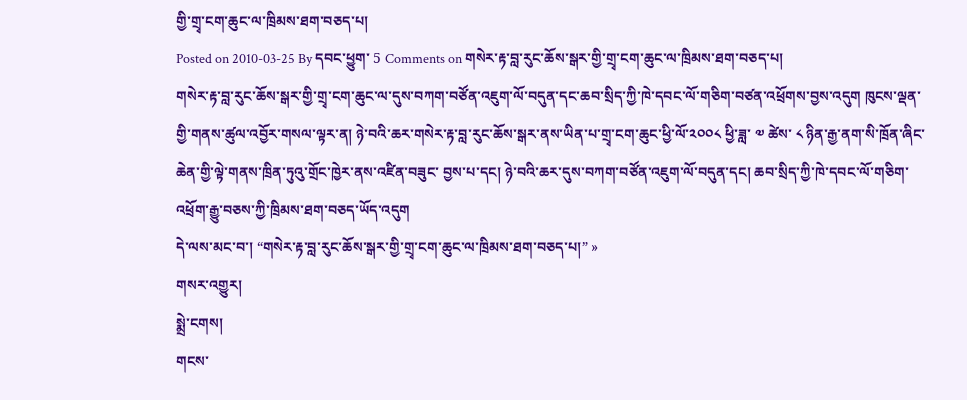གྱི་གྲྭ་ངག་ཆུང་ལ་ཁྲིམས་ཐག་བཅད་པ།
Posted on 2010-03-25 By དབང་ཕྱུག་ 5 Comments on གསེར་རྟ་བླ་རུང་ཆོས་སྒར་གྱི་གྲྭ་ངག་ཆུང་ལ་ཁྲིམས་ཐག་བཅད་པ།
གསེར་རྟ་བླ་རུང་ཆོས་སྒར་གྱི་གྲྭ་ངག་ཆུང་ལ་དུས་བཀག་བཙོན་འཇུག་ལོ་བདུན་དང་ཆབ་སྲིད་ཀྱི་ཁེ་དབང་ལོ་གཅིག་བཙན་འཕྲོགས་བྱས་འདུག ཁུངས་ལྡན་གྱི་གནས་ཚུལ་འབྱོར་གསལ་ལྟར་ན། ཉེ་བའི་ཆར་གསེར་རྟ་བླ་རུང་ཆོས་སྒར་ནས་ཡིན་པ་གྲྭ་ངག་ཆུང་ཕྱི་ལོ་༢༠༠༨ ཕྱི་ཟླ་ ༧ ཚེས་ ༨ ཉིན་རྒྱ་ནག་སི་ཁྲོན་ཞིང་ཆེན་གྱི་ལྟེ་གནས་ཁྲིན་ཏུའུ་གྲོང་ཁྱེར་ནས་འཛིན་བཟུང་ བྱས་པ་དང། ཉེ་བའི་ཆར་དུས་བཀག་བཙོན་འཇུག་ལོ་བདུན་དང། ཆབ་སྲིད་ཀྱི་ཁེ་དབང་ལོ་གཅིག་འཕྲོག་རྒྱུ་བཅས་ཀྱི་ཁྲིམས་ཐག་བཅད་ཡོད་འདུག
དེ་ལས་མང་བ་། “གསེར་རྟ་བླ་རུང་ཆོས་སྒར་གྱི་གྲྭ་ངག་ཆུང་ལ་ཁྲིམས་ཐག་བཅད་པ།” »
གསར་འགྱུར།
སྨྲེ་ངགས།
གངས་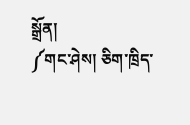སྒྲོན།
༼གང་ཤེས། ཅིག་ཁྲིད་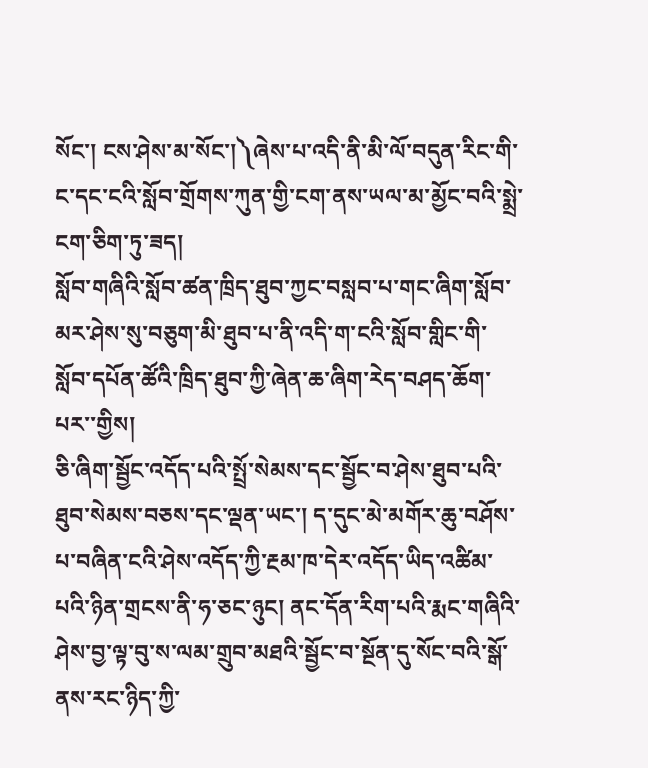སོང་། ངས་ཤེས་མ་སོང་།༽ཞེས་པ་འདི་ནི་མི་ལོ་བདུན་རིང་གི་ང་དང་ངའི་སློབ་གྲོགས་ཀུན་གྱི་ངག་ནས་ཡལ་མ་མྱོང་བའི་སྨྲེ་ངག་ཅིག་ཏུ་ཟད།
སློབ་གཞིའི་སློབ་ཚན་ཁྲིད་ཐུབ་ཀྱང་བསླབ་པ་གང་ཞིག་སློབ་མར་ཤེས་སུ་བཅུག་མི་ཐུབ་པ་ནི་འདི་ག་ངའི་སློབ་གླིང་གི་སློབ་དཔོན་ཚོའི་ཁྲིད་ཐུབ་ཀྱི་ཞེན་ཆ་ཞིག་རེད་བཤད་ཆོག་པར་་གྱིས།
ཅི་ཞིག་སྦྱོང་འདོད་པའི་སྤྲོ་སེམས་དང་སྦྱོང་བ་ཤེས་ཐུབ་པའི་ཐུབ་སེམས་བཅས་དང་ལྡན་ཡང་། ད་དུང་མེ་མགོར་ཆུ་བཤོས་པ་བཞིན་ངའི་ཤེས་འདོད་ཀྱི་རྔམ་ཁ་དེར་འདོད་ཡིད་འཚིམ་པའི་ཉིན་གྲངས་ནི་ཧ་ཅང་ཉུང། ནང་དོན་རིག་པའི་རྨང་གཞིའི་ཤེས་བྱ་ལྟ་བུ་ས་ལམ་གྲུབ་མཐའི་སྦྱོང་བ་སྔོན་དུ་སོང་བའི་སྒོ་ནས་རང་ཉིད་ཀྱི་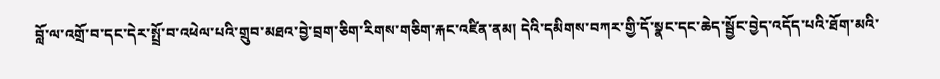བློ་ལ་འགྲོ་བ་དང་དེར་སྤྲོ་བ་འཕེལ་པའི་གྲུབ་མཐའ་བྱེ་བྲག་ཅིག་རིགས་གཅིག་རྐང་འཛིན་ནམ། དེའི་དམིགས་བཀར་གྱི་དོ་སྣང་དང་ཆེད་སྦྱོང་བྱེད་འདོད་པའི་ཐོག་མའི་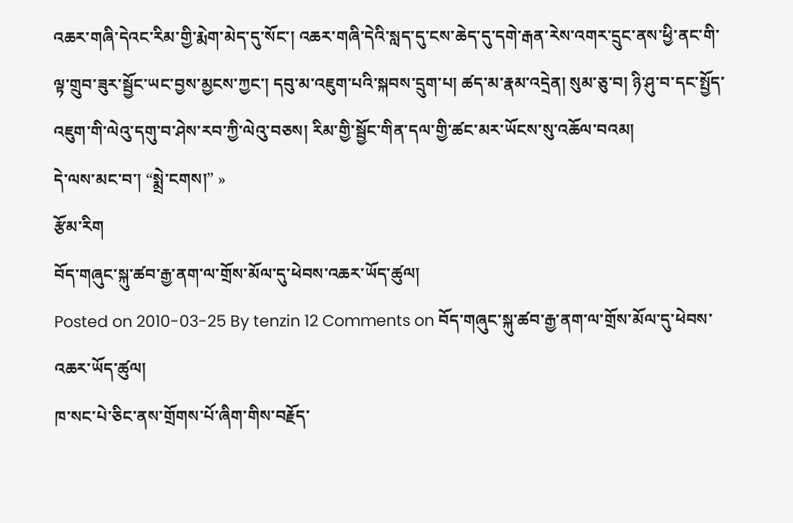འཆར་གཞི་དེའང་རིམ་གྱི་རྨེག་མེད་དུ་སོང་། འཆར་གཞི་དེའི་སླད་དུ་ངས་ཆེད་དུ་དགེ་རྒན་རེས་འགར་དྲུང་ནས་ཕྱི་ནང་གི་ལྟ་གྲུབ་ཟུར་སྦྱོང་ཡང་བྱས་མྱངས་ཀྱང་། དབུ་མ་འཇུག་པའི་སྐབས་དྲུག་པ། ཚད་མ་རྣམ་འདྲེན། སུམ་ཅུ་བ། ཉི་ཤུ་བ་དང་སྤྱོད་འཇུག་གི་ལེའུ་དགུ་བ་ཤེས་རབ་ཀྱི་ལེའུ་བཅས། རིམ་གྱི་སྦྱོང་གིན་དལ་གྱི་ཚང་མར་ཡོངས་སུ་འཆོལ་བའམ།
དེ་ལས་མང་བ་། “སྨྲེ་ངགས།” »
རྩོམ་རིག
བོད་གཞུང་སྐུ་ཚབ་རྒྱ་ནག་ལ་གྲོས་མོལ་དུ་ཕེབས་འཆར་ཡོད་ཚུལ།
Posted on 2010-03-25 By tenzin 12 Comments on བོད་གཞུང་སྐུ་ཚབ་རྒྱ་ནག་ལ་གྲོས་མོལ་དུ་ཕེབས་འཆར་ཡོད་ཚུལ།
ཁ་སང་པེ་ཅིང་ནས་གྲོགས་པོ་ཞིག་གིས་བརྗོད་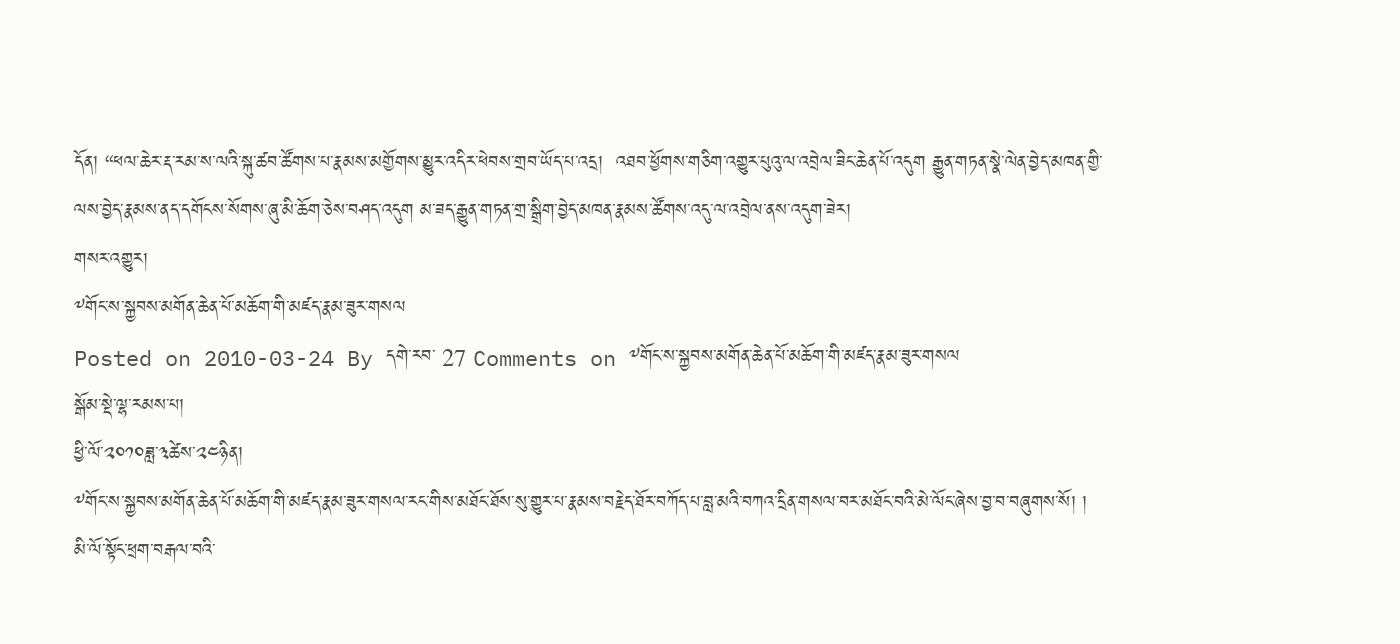དོན། “ཕལ་ཆེར་རྡ་རམ་ས་ལའི་སྐུ་ཚབ་ཚོགས་པ་རྣམས་མགྱོགས་མྱུར་འདིར་ཕེབས་གྲབ་ཡོད་པ་འདྲ།  འཐབ་ཕྱོགས་གཅིག་འགྱུར་པུའུ་ལ་འབྲེལ་ཟིང་ཆེན་པོ་འདུག རྒྱུན་གཏན་སྣེ་ལེན་བྱེད་མཁན་གྱི་ལས་བྱེད་རྣམས་ནད་དགོངས་སོགས་ཞུ་མི་ཆོག་ཅེས་བཤད་འདུག མ་ཟད་རྒྱུན་གཏན་གྲ་སྒྲིག་བྱེད་མཁན་རྣམས་ཚོགས་འདུ་ལ་འབྲེལ་ནས་འདུག་ཟེར།
གསར་འགྱུར།
༸གོང་ས་སྐྱབས་མགོན་ཆེན་པོ་མཆོག་གི་མཛད་རྣམ་ཟུར་གསལ
Posted on 2010-03-24 By དགེ་རབ་ 27 Comments on ༸གོང་ས་སྐྱབས་མགོན་ཆེན་པོ་མཆོག་གི་མཛད་རྣམ་ཟུར་གསལ
སྒོམ་སྡེ་ལྷ་རམས་པ།
ཕྱི་ལོ་༢༠༡༠ཟླ་༣ཚེས་༢༤ཉིན།
༸གོང་ས་སྐྱབས་མགོན་ཆེན་པོ་མཆོག་གི་མཛད་རྣམ་ཟུར་གསལ་རང་གིས་མཐོང་ཐོས་སུ་གྱུར་པ་རྣམས་བརྗེད་ཐོར་བཀོད་པ་བླ་མའི་བཀའ་དྲིན་གསལ་བར་མཐོང་བའི་མེ་ལོང་ཞེས་བྱ་བ་བཞུགས་སོ། །
མི་ལོ་སྟོང་ཕྲག་བརྒལ་བའི་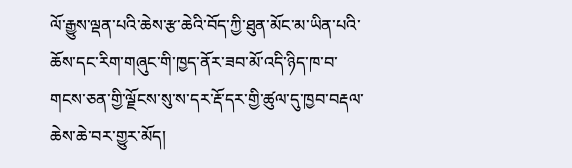ལོ་རྒྱུས་ལྡན་པའི་ཆེས་རྩ་ཆེའི་བོད་ཀྱི་ཐུན་མོང་མ་ཡིན་པའི་ཆོས་དང་རིག་གཞུང་གི་ཁྱད་ནོར་ཟབ་མོ་འདི་ཉིད་ཁ་བ་གངས་ཅན་གྱི་ལྗོངས་སུ་ས་དར་རྡོ་དར་གྱི་ཚུལ་དུ་ཁྱབ་བརྡལ་ཆེས་ཆེ་བར་གྱུར་མོད།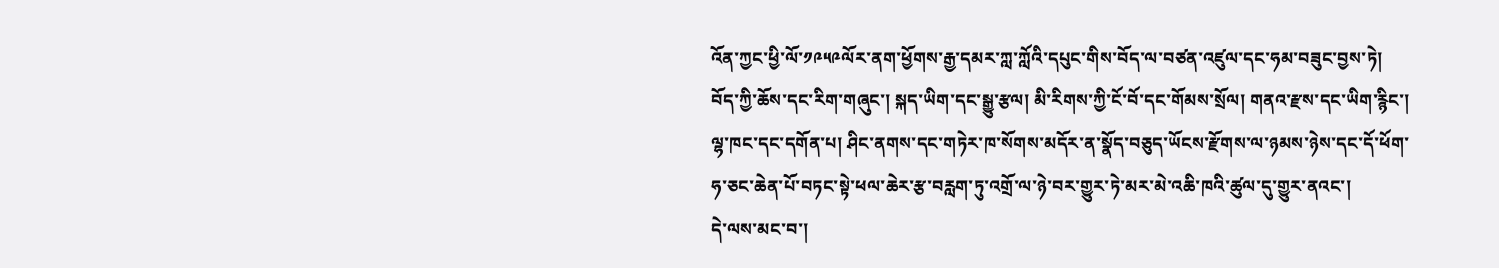འོན་ཀྱང་ཕྱི་ལོ་༡༩༥༩ལོར་ནག་ཕྱོགས་རྒྱ་དམར་ཀླ་ཀློའི་དཔུང་གིས་བོད་ལ་བཙན་འཛུལ་དང་ཧམ་བཟུང་བྱས་ཏེ། བོད་ཀྱི་ཆོས་དང་རིག་གཞུང་། སྐད་ཡིག་དང་སྒྱུ་རྩལ། མི་རིགས་ཀྱི་ངོ་བོ་དང་གོམས་སྲོལ། གནའ་རྫས་དང་ཡིག་རྙིང་། ལྷ་ཁང་དང་དགོན་པ། ཤིང་ནགས་དང་གཏེར་ཁ་སོགས་མདོར་ན་སྣོད་བཅུད་ཡོངས་རྫོགས་ལ་ཉམས་ཉེས་དང་དོ་ཕོག་ཧ་ཅང་ཆེན་པོ་བཏང་སྟེ་ཕལ་ཆེར་རྩ་བརླག་ཏུ་འགྲོ་ལ་ཉེ་བར་གྱུར་ཏེ་མར་མེ་འཆི་ཁའི་ཚུལ་དུ་གྱུར་ནའང་།
དེ་ལས་མང་བ་།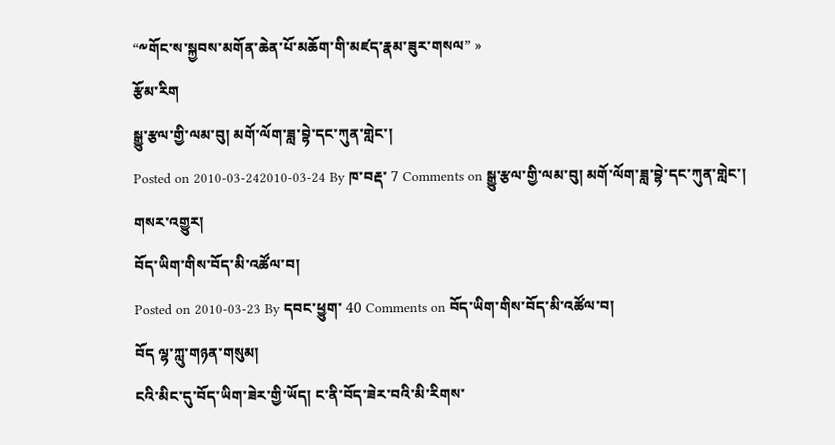“༸གོང་ས་སྐྱབས་མགོན་ཆེན་པོ་མཆོག་གི་མཛད་རྣམ་ཟུར་གསལ” »
རྩོམ་རིག
སྒྱུ་རྩལ་གྱི་ལམ་བུ། མགོ་ལོག་ཟླ་བྷེ་དང་ཀུན་གླེང་།
Posted on 2010-03-242010-03-24 By ཁ་བརྡ་ 7 Comments on སྒྱུ་རྩལ་གྱི་ལམ་བུ། མགོ་ལོག་ཟླ་བྷེ་དང་ཀུན་གླེང་།
གསར་འགྱུར།
བོད་ཡིག་གིས་བོད་མི་འཚོལ་བ།
Posted on 2010-03-23 By དབང་ཕྱུག་ 40 Comments on བོད་ཡིག་གིས་བོད་མི་འཚོལ་བ།
བོད ལྷ་ཀླུ་གཉན་གསུམ།
ངའི་མིང་དུ་བོད་ཡིག་ཟེར་གྱི་ཡོད། ང་ནི་བོད་ཟེར་བའི་མི་རིགས་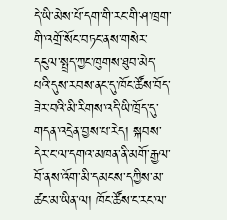དེ་ཡི་མེས་པོ་དག་གི་རང་གི་ཤ་ཁྲག་གི་འགྲོ་སོང་བཏང་ནས་གསེར་དངུལ་སྤྲད་ཀྱང་ཁུགས་ཐུབ་མེད་པའི་དུས་རབས་ནང་དུ་ཁོང་ཚོས་བོད་ཟེར་བའི་མི་རིགས་འདི་ཡི་ཁྲོད་དུ་གདན་འདྲེན་བྱས་པ་རེད། སྐབས་དེར་ང་ལ་དགའ་མཁན་ནི་མགོ་རྒྱལ་བོ་ནས་འོག་མི་དམངས་དཀྱིས་མ་ཚང་མ་ཡིན་ལ། ཁོང་ཚོས་ང་རང་ལ་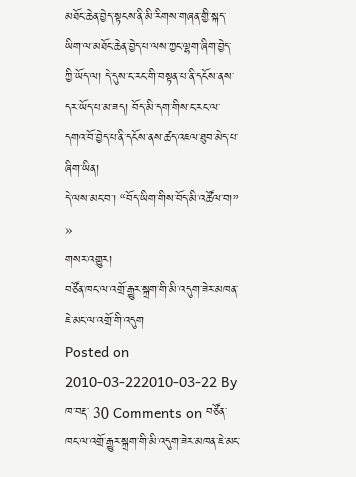མཐོང་ཆེན་བྱེད་སྟངས་ནི་མི་རིགས་གཞན་གྱི་སྐད་ཡིག་ལ་མཐོང་ཆེན་བྱེད་པ་ལས་ཀྱང་ལྷག་ཞིག་བྱེད་ཀྱི་ཡོད་ལ། དེ་དུས་ང་རང་གི་བསྟན་པ་ནི་དངོས་ནས་དར་ཡོད་པ་མ་ཟད། བོད་མི་དག་གིས་ང་རང་ལ་དགའ་བོ་བྱེད་པ་ནི་དངོས་ནས་ཚད་འཇལ་ཐུབ་མེད་པ་ཞིག་ཡིན།
དེ་ལས་མང་བ་། “བོད་ཡིག་གིས་བོད་མི་འཚོལ་བ།” »
གསར་འགྱུར།
བཙོན་ཁང་ལ་འགྲོ་རྒྱུར་སྐྲག་གི་མི་འདུག་ཟེར་མཁན་ཇེ་མང་ལ་འགྲོ་གི་འདུག
Posted on 2010-03-222010-03-22 By ཁ་བརྡ་ 30 Comments on བཙོན་ཁང་ལ་འགྲོ་རྒྱུར་སྐྲག་གི་མི་འདུག་ཟེར་མཁན་ཇེ་མང་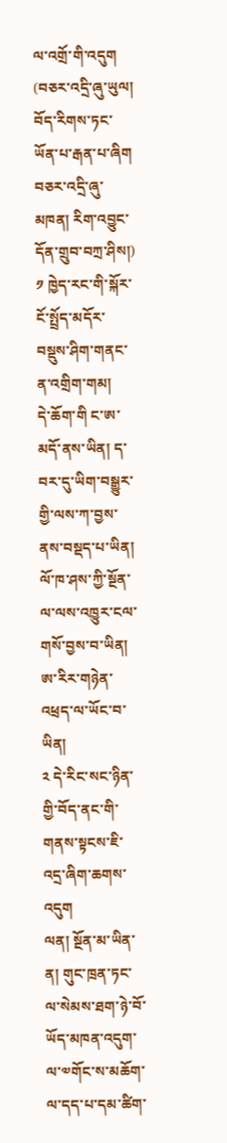ལ་འགྲོ་གི་འདུག
(བཅར་འདྲི་ཞུ་ཡུལ། བོད་རིགས་ཏང་ཡོན་པ་རྒན་པ་ཞིག
བཅར་འདྲི་ཞུ་མཁན། རིག་འབྱུང་དོན་གྲུབ་བཀྲ་ཤིས།)
༡ ཁྱེད་རང་གི་སྐོར་ངོ་སྤྲོད་མདོར་བསྡུས་ཤིག་གནང་ན་འགྲིག་གམ།
དེ་ཆོག་གི ང་ཨ་མདོ་ནས་ཡིན། ད་བར་དུ་ཡིག་བསྒྱུར་གྱི་ལས་ཀ་བྱས་ནས་བསྡད་པ་ཡིན། ལོ་ཁ་ཤས་ཀྱི་སྔོན་ལ་ལས་འཁྱུར་ངལ་གསོ་བྱས་བ་ཡིན། ཨ་རིར་གཉེན་འཕྲད་ལ་ཡོང་བ་ཡིན།
༢ དེ་རིང་སང་ཉིན་གྱི་བོད་ནང་གི་གནས་སྟངས་ཇི་འདྲ་ཞིག་ཆགས་འདུག
ལན། སྔོན་མ་ཡིན་ན། གུང་ཁྲན་ཏང་ལ་སེམས་ཐག་ཉེ་བོ་ཡོད་མཁན་འདུག་ལ་༧གོང་ས་མཆོག་ལ་དད་པ་དམ་ཚིག་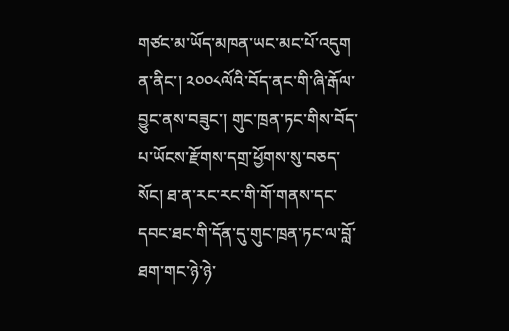གཙང་མ་ཡོད་མཁན་ཡང་མང་པོ་འདུག
ན་ནིང་། ༢༠༠༨ལོའི་བོད་ནང་གི་ཞི་རྒོལ་བྱུང་ནས་བཟུང་། གུང་ཁྲན་ཏང་གིས་བོད་པ་ཡོངས་རྫོགས་དགྲ་ཕྱོགས་སུ་བཅད་སོང། ཐ་ན་རང་རང་གི་གོ་གནས་དང་དབང་ཐང་གི་དོན་དུ་གུང་ཁྲན་ཏང་ལ་བློ་ཐག་གང་ཉེ་ཉེ་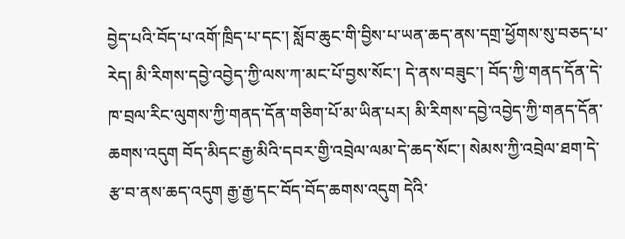བྱེད་པའི་བོད་པ་འགོ་ཁྲིད་པ་དང་། སློབ་ཆུང་གི་བྱིས་པ་ཡན་ཆད་ནས་དགྲ་ཕྱོགས་སུ་བཅད་པ་རེད། མི་རིགས་དབྱེ་འབྱེད་ཀྱི་ལས་ཀ་མང་པོ་བྱས་སོང་། དེ་ནས་བཟུང་། བོད་ཀྱི་གནད་དོན་དེ་ཁ་བྲལ་རིང་ལུགས་ཀྱི་གནད་དོན་གཅིག་པོ་མ་ཡིན་པར། མི་རིགས་དབྱེ་འབྱེད་ཀྱི་གནད་དོན་ཆགས་འདུག བོད་མིདང་རྒྱ་མིའི་དབར་གྱི་འབྲེལ་ལམ་དེ་ཆད་སོང་། སེམས་ཀྱི་འབྲེལ་ཐག་དེ་རྩ་བ་ནས་ཆད་འདུག རྒྱ་རྒྱ་དང་བོད་བོད་ཆགས་འདུག དེའི་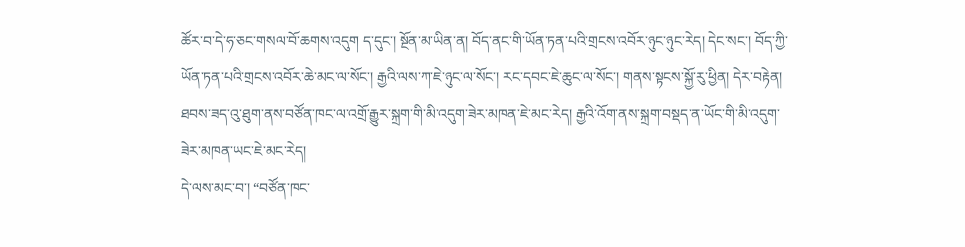ཚོར་བ་དེ་ཧ་ཅང་གསལ་བོ་ཆགས་འདུག ད་དུང་། སྔོན་མ་ཡིན་ན། བོད་ནང་གི་ཡོན་ཏན་པའི་གྲངས་འབོར་ཉུང་ཉུང་རེད། དེང་སང་། བོད་ཀྱི་ཡོན་ཏན་པའི་གྲངས་འབོར་ཆེ་མང་ལ་སོང་། རྒྱའི་ལས་ཀ་ཇེ་ཉུང་ལ་སོང་། རང་དབང་ཇེ་ཆུང་ལ་སོང་། གནས་སྟངས་སྐྱོ་རུ་ཕྱིན། དེར་བརྟེན། ཐབས་ཟད་འུ་ཐུག་ནས་བཙོན་ཁང་ལ་འགྲོ་རྒྱུར་སྐྲག་གི་མི་འདུག་ཟེར་མཁན་ཇེ་མང་རེད། རྒྱའི་འོག་ནས་སྐྲག་བསྡད་ན་ཡོང་གི་མི་འདུག་ཟེར་མཁན་ཡང་ཇེ་མང་རེད།
དེ་ལས་མང་བ་། “བཙོན་ཁང་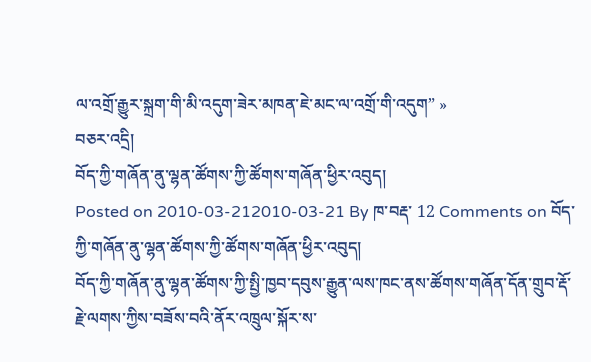ལ་འགྲོ་རྒྱུར་སྐྲག་གི་མི་འདུག་ཟེར་མཁན་ཇེ་མང་ལ་འགྲོ་གི་འདུག” »
བཅར་འདྲི།
བོད་ཀྱི་གཞོན་ནུ་ལྷན་ཚོགས་ཀྱི་ཚོགས་གཞོན་ཕྱིར་འབུད།
Posted on 2010-03-212010-03-21 By ཁ་བརྡ་ 12 Comments on བོད་ཀྱི་གཞོན་ནུ་ལྷན་ཚོགས་ཀྱི་ཚོགས་གཞོན་ཕྱིར་འབུད།
བོད་ཀྱི་གཞོན་ནུ་ལྷན་ཚོགས་ཀྱི་སྤྱི་ཁྱབ་དབུས་རྒྱུན་ལས་ཁང་ནས་ཚོགས་གཞོན་དོན་གྲུབ་རྡོ་རྗེ་ལགས་ཀྱིས་བཟོས་བའི་ནོར་འཁྲུལ་སྐོར་ས་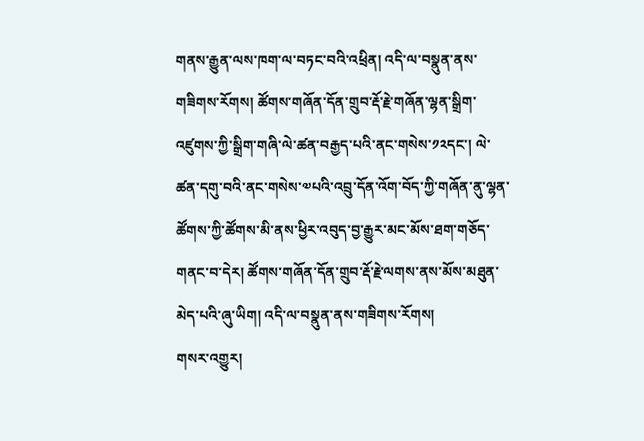གནས་རྒྱུན་ལས་ཁག་ལ་བཏང་བའི་འཕྲིན། འདི་ལ་བསྣུན་ནས་གཟིགས་རོགས། ཚོགས་གཞོན་དོན་གྲུབ་རྡོ་རྗེ་གཞོན་ལྷན་སྒྲིག་འཛུགས་ཀྱི་སྒྲིག་གཞི་ལེ་ཚན་བརྒྱད་པའི་ནང་གསེས་༡༢དང་། ལེ་ཚན་དགུ་བའི་ནང་གསེས་༧པའི་འབྲུ་དོན་འོག་བོད་ཀྱི་གཞོན་ནུ་ལྷན་ཚོགས་ཀྱི་ཚོགས་མི་ནས་ཕྱིར་འབུད་བྱ་རྒྱུར་མང་མོས་ཐག་གཅོད་གནང་བ་དེར། ཚོགས་གཞོན་དོན་གྲུབ་རྡོ་རྗེ་ལགས་ནས་མོས་མཐུན་མེད་པའི་ཞུ་ཡིག། འདི་ལ་བསྣུན་ནས་གཟིགས་རོགས།
གསར་འགྱུར།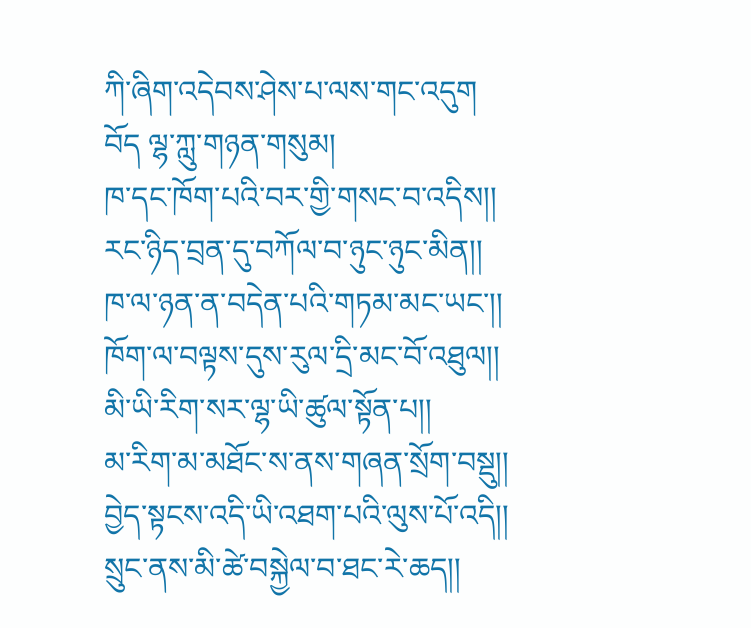ཀི་ཞིག་འདེབས་ཤེས་པ་ལས་གང་འདུག
བོད ལྷ་ཀླུ་གཉན་གསུམ།
ཁ་དང་ཁོག་པའི་བར་གྱི་གསང་བ་འདིས།།
རང་ཉིད་བྲན་དུ་བཀོལ་བ་ཉུང་ཉུང་མིན།།
ཁ་ལ་ཉན་ན་བདེན་པའི་གཏམ་མང་ཡང་།།
ཁོག་ལ་བལྟས་དུས་རུལ་དྲི་མང་བོ་འཐུལ།།
མི་ཡི་རིག་སར་ལྷ་ཡི་ཚུལ་སྟོན་པ།།
མ་རིག་མ་མཐོང་ས་ནས་གཞན་སྲོག་བསྡུ།།
བྱེད་སྟངས་འདི་ཡི་འཐག་པའི་ལུས་པོ་འདི།།
སྲུང་ནས་མི་ཚེ་བསྐྱེལ་བ་ཐང་རེ་ཆད།།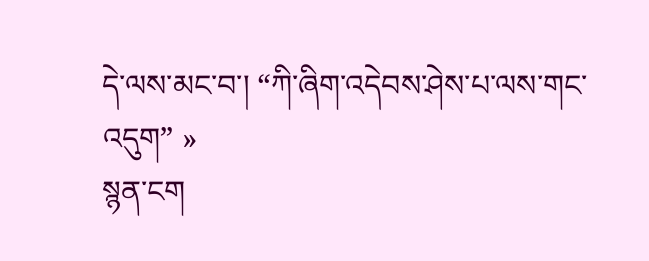དེ་ལས་མང་བ་། “ཀི་ཞིག་འདེབས་ཤེས་པ་ལས་གང་འདུག” »
སྙན་ངག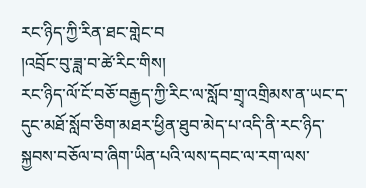རང་ཉིད་ཀྱི་རིན་ཐང་གླེང་བ
།འབྲོང་བུ་ཟླ་བ་ཚེ་རིང་གིས།
རང་ཉིད་ལོ་ངོ་བཅོ་བརྒྱད་ཀྱི་རིང་ལ་སློབ་གྲྭ་འགྲིམས་ན་ཡང་ད་དུང་མཐོ་སློབ་ཅིག་མཐར་ཕྱིན་ཐུབ་མེད་པ་འདི་ནི་རང་ཉིད་སྐྱབས་བཅོལ་བ་ཞིག་ཡིན་པའི་ལས་དབང་ལ་རག་ལས་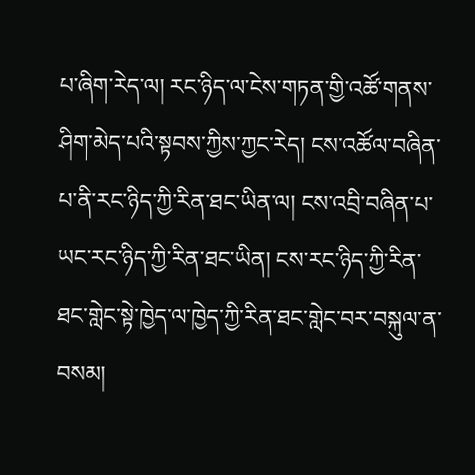པ་ཞིག་རེད་ལ། རང་ཉིད་ལ་ངེས་གཏན་གྱི་འཚོ་གནས་ཤིག་མེད་པའི་སྟབས་ཀྱིས་ཀྱང་རེད། ངས་འཚོལ་བཞིན་པ་ནི་རང་ཉིད་ཀྱི་རིན་ཐང་ཡིན་ལ། ངས་འབྲི་བཞིན་པ་ཡང་རང་ཉིད་ཀྱི་རིན་ཐང་ཡིན། ངས་རང་ཉིད་ཀྱི་རིན་ཐང་གླེང་སྟེ་ཁྱེད་ལ་ཁྱེད་ཀྱི་རིན་ཐང་གླེང་བར་བསྐུལ་ན་བསམ།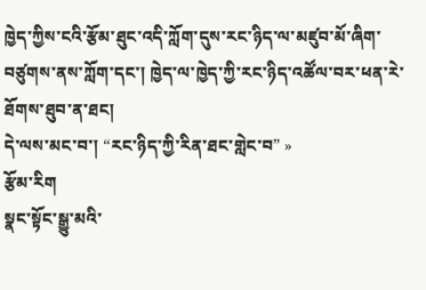ཁྱེད་ཀྱིས་ངའི་རྩོམ་ཐུང་འདི་ཀློག་དུས་རང་ཉིད་ལ་མཛུབ་མོ་ཞིག་བཙུགས་ནས་ཀློག་དང་། ཁྱེད་ལ་ཁྱེད་ཀྱི་རང་ཉིད་འཚོལ་བར་ཕན་རེ་ཐོགས་ཐུབ་ན་ཐང།
དེ་ལས་མང་བ་། “རང་ཉིད་ཀྱི་རིན་ཐང་གླེང་བ” »
རྩོམ་རིག
སྣང་སྟོང་སྒྱུ་མའི་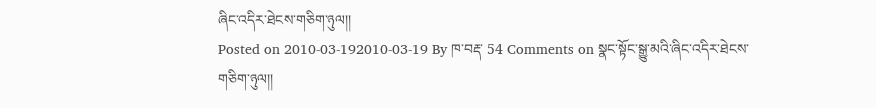ཞིང་འདིར་ཐེངས་གཅིག་ཉུལ།།
Posted on 2010-03-192010-03-19 By ཁ་བརྡ་ 54 Comments on སྣང་སྟོང་སྒྱུ་མའི་ཞིང་འདིར་ཐེངས་གཅིག་ཉུལ།།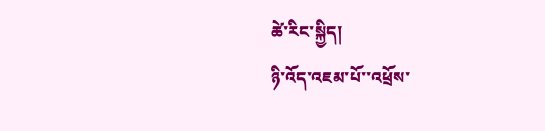ཚེ་རིང་སྐྱིད།
ཉི་འོད་འཇམ་པོ་་འཕྲོས་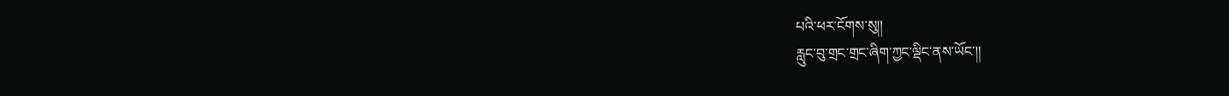པའི་ཕར་ངོགས་སུ།།
རླུང་བུ་གྲང་གྲང་ཞིག་ཀྱང་ལྡིང་ནས་ཡོང་།།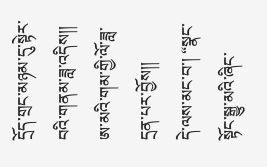དྲོད་གྲང་མཉམ་དུ་སྟེར་བའི་གནམ་ཟླ་འདིས།།
ཨ་མའི་གམ་གྱི་ལོ་ཟླ་དྲན་པར་བྱོས།།
དེ་ལས་མང་བ་། “སྣང་སྟོང་སྒྱུ་མའི་ཞིང་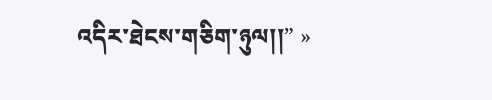འདིར་ཐེངས་གཅིག་ཉུལ།།” »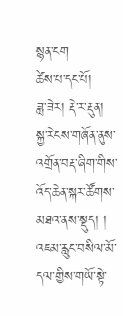སྙན་ངག
ཚེས་པ་དང་པོ།
ཟླ་ཟེར། རྡེ་ར་རྡུན།
སྐྱ་རེངས་གཞོན་ནུས་འགྲོན་བརྡ་ཞིག་གིས་འོད་ཆེན་སྐར་ཚོགས་མཐའ་ནས་སྡུད། །
འཇམ་རླུང་བསིལ་མོ་དལ་གྱིས་གཡོ་སྟེ་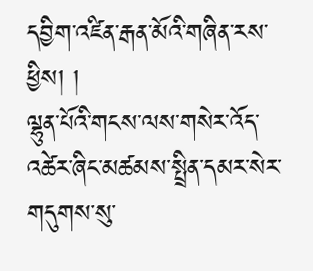དབྱིག་འཛིན་རྒན་མོའི་གཞིན་རས་ཕྱིས། །
ལྷུན་པོའི་གངས་ལས་གསེར་འོད་འཚེར་ཞིང་མཚམས་སྤྲིན་དམར་སེར་གདུགས་སུ་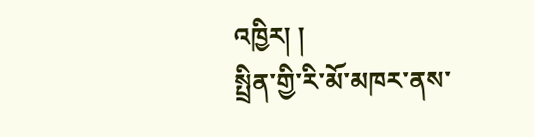འཁྱིར། །
སྤྲིན་གྱི་རི་མོ་མཁར་ནས་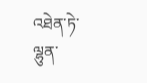འཐེན་ཏེ་ལྷུན་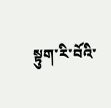སྟུག་རི་བོའི་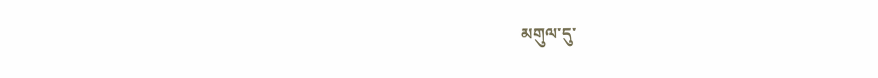མགུལ་དུ་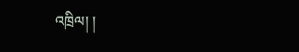འཁྲིལ། །